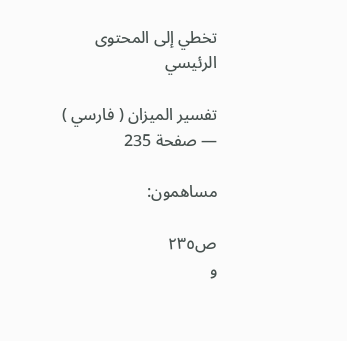تخطي إلى المحتوى الرئيسي

تفسير الميزان ( فارسي ) — صفحة 235

مساهمون:

ص٢٣٥
و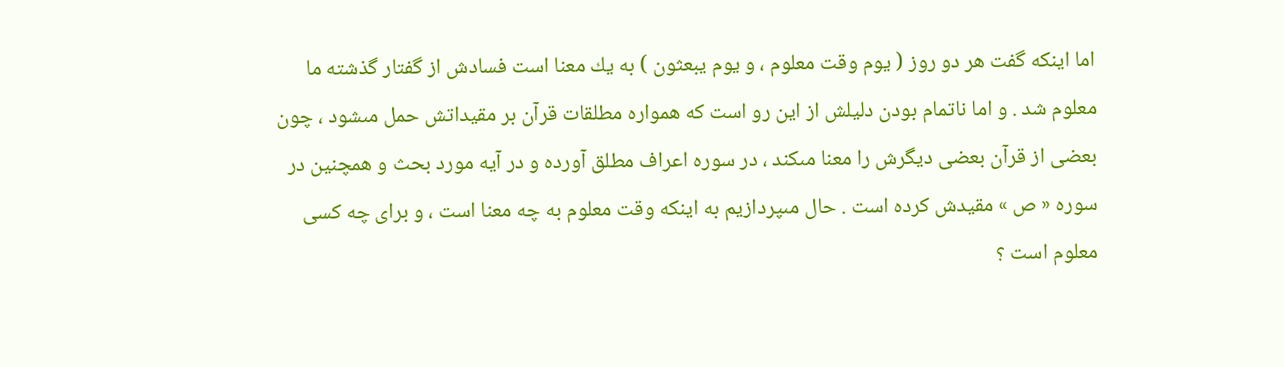اما اينكه گفت هر دو روز ( يوم وقت معلوم ، و يوم يبعثون ) به يك معنا است فسادش از گفتار گذشته ما معلوم شد . و اما ناتمام بودن دليلش از اين رو است كه همواره مطلقات قرآن بر مقيداتش حمل مىشود ، چون بعضى از قرآن بعضى ديگرش را معنا مىكند ، در سوره اعراف مطلق آورده و در آيه مورد بحث و همچنين در سوره « ص » مقيدش كرده است . حال مىپردازيم به اينكه وقت معلوم به چه معنا است ، و براى چه كسى معلوم است ؟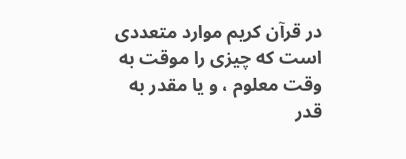در قرآن كريم موارد متعددى است كه چيزى را موقت به وقت معلوم ، و يا مقدر به قدر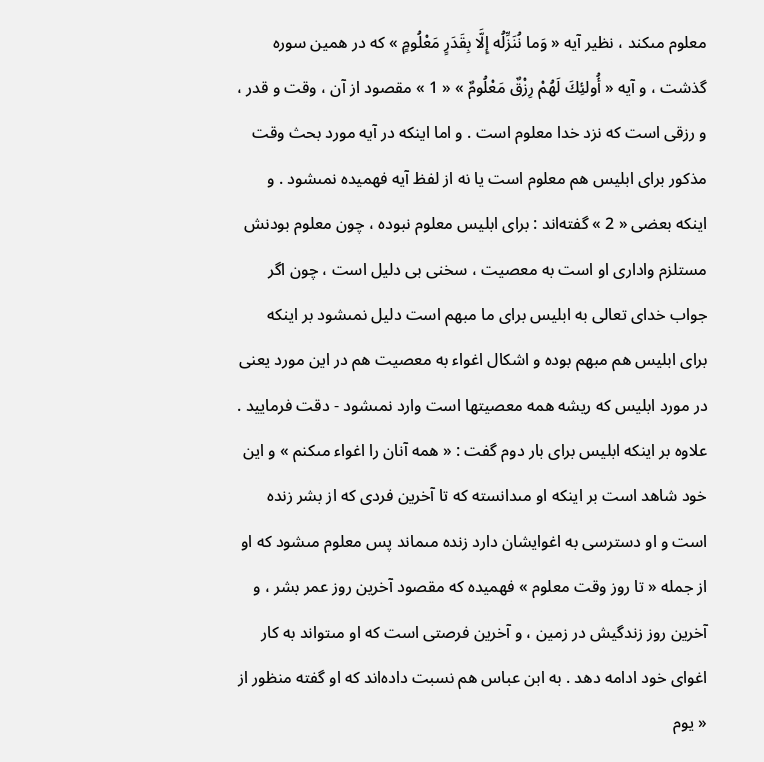معلوم مىكند ، نظير آيه « وَما نُنَزِّلُه إِلَّا بِقَدَرٍ مَعْلُومٍ » كه در همين سوره گذشت ، و آيه « أُولئِكَ لَهُمْ رِزْقٌ مَعْلُومٌ » « 1 » مقصود از آن ، وقت و قدر ، و رزقى است كه نزد خدا معلوم است . و اما اينكه در آيه مورد بحث وقت مذكور براى ابليس هم معلوم است يا نه از لفظ آيه فهميده نمىشود . و اينكه بعضى « 2 » گفته‌اند : براى ابليس معلوم نبوده ، چون معلوم بودنش مستلزم وادارى او است به معصيت ، سخنى بى دليل است ، چون اگر جواب خداى تعالى به ابليس براى ما مبهم است دليل نمىشود بر اينكه براى ابليس هم مبهم بوده و اشكال اغواء به معصيت هم در اين مورد يعنى در مورد ابليس كه ريشه همه معصيتها است وارد نمىشود - دقت فرماييد . علاوه بر اينكه ابليس براى بار دوم گفت : « همه آنان را اغواء مىكنم » و اين خود شاهد است بر اينكه او مىدانسته كه تا آخرين فردى كه از بشر زنده است و او دسترسى به اغوايشان دارد زنده مىماند پس معلوم مىشود كه او از جمله « تا روز وقت معلوم » فهميده كه مقصود آخرين روز عمر بشر ، و آخرين روز زندگيش در زمين ، و آخرين فرصتى است كه او مىتواند به كار اغواى خود ادامه دهد . به ابن عباس هم نسبت داده‌اند كه او گفته منظور از « يوم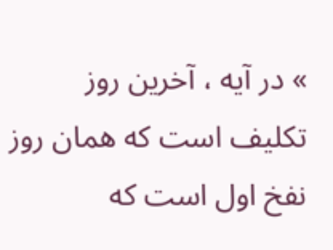» در آيه ، آخرين روز تكليف است كه همان روز نفخ اول است كه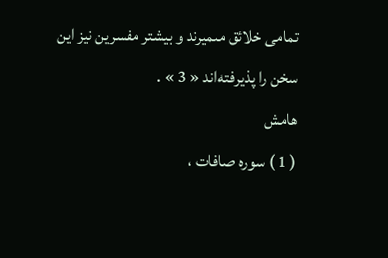تمامى خلائق مىميرند و بيشتر مفسرين نيز اين سخن را پذيرفته‌اند « 3 » .
هامش
( 1 ) سوره صافات ،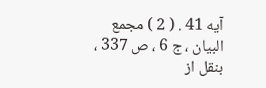آيه 41 . ( 2 ) مجمع البيان ، ج 6 ، ص 337 ، بنقل از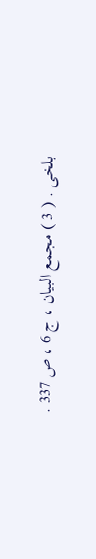بلخى . ( 3 ) مجمع البيان ، ج 6 ، ص 337 .